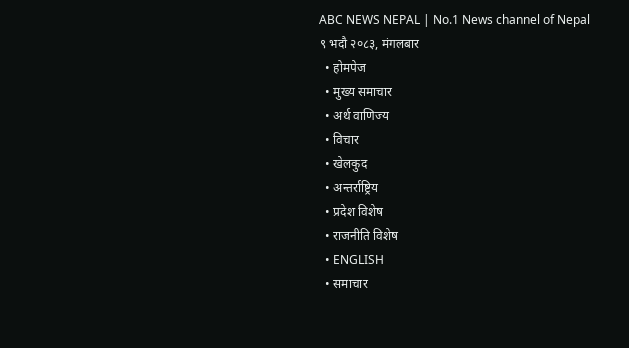ABC NEWS NEPAL | No.1 News channel of Nepal
९ भदौ २०८३, मंगलबार
  • होमपेज
  • मुख्य समाचार
  • अर्थ वाणिज्य
  • विचार
  • खेलकुद
  • अन्तर्राष्ट्रिय
  • प्रदेश विशेष
  • राजनीति विशेष
  • ENGLISH
  • समाचार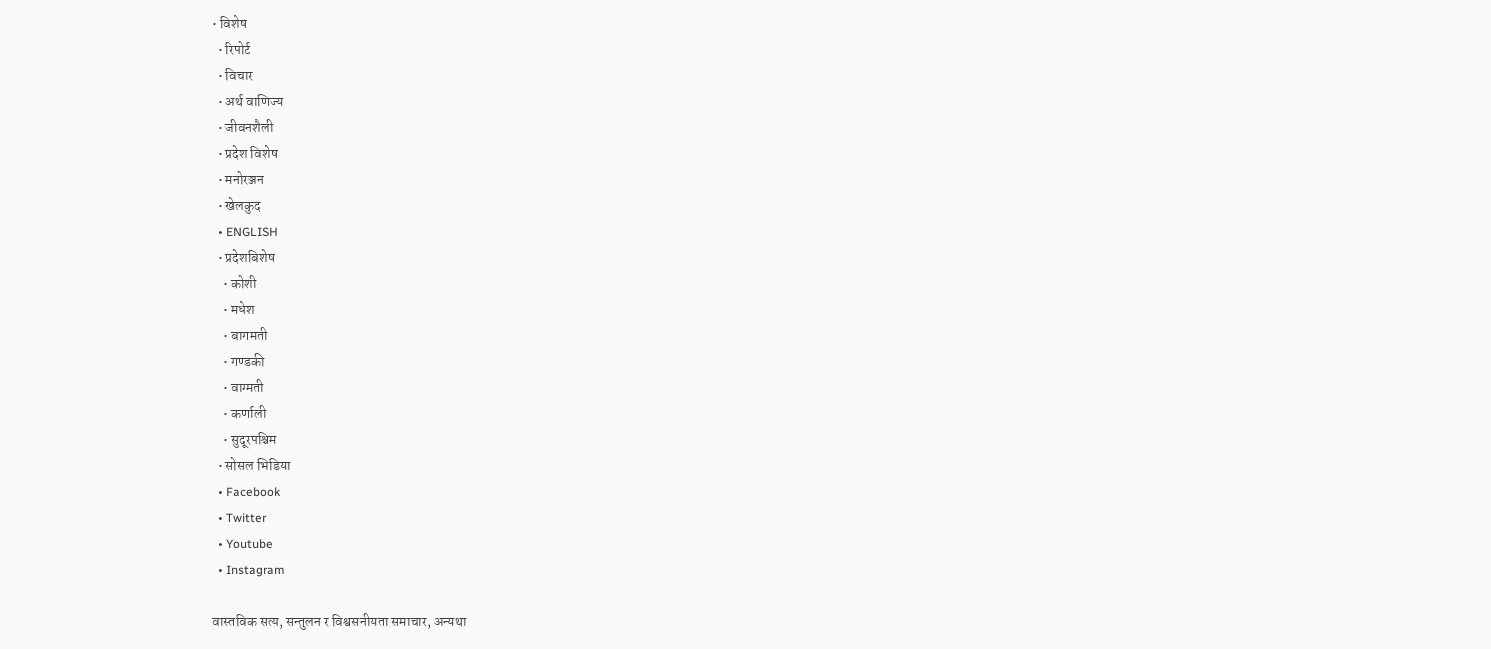• विशेष
  • रिपोर्ट
  • विचार
  • अर्थ वाणिज्य
  • जीवनशैली
  • प्रदेश विशेष
  • मनोरञ्जन
  • खेलकुद
  • ENGLISH
  • प्रदेशबिशेष
    • कोशी
    • मधेश
    • बागमती
    • गण्डकी
    • वाग्मती
    • कर्णाली
    • सुदूरपश्चिम
  • सोसल भिडिया
  • Facebook
  • Twitter
  • Youtube
  • Instagram

वास्तविक सत्य, सन्तुलन र विश्वसनीयता समाचार, अन्यथा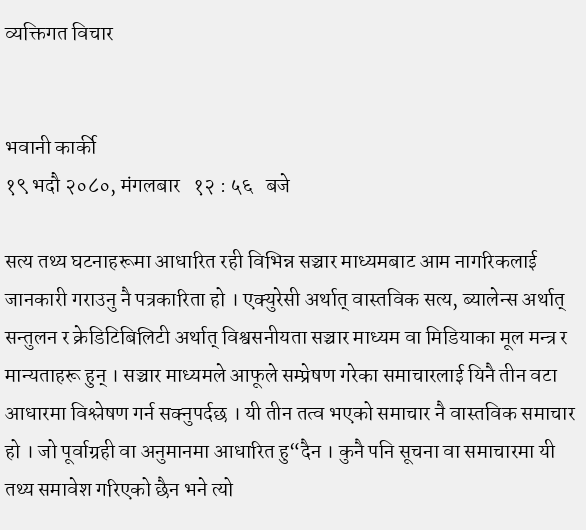व्यक्तिगत विचार


भवानी कार्की
१९ भदौ २०८०, मंगलबार   १२ : ५६   बजे

सत्य तथ्य घटनाहरूमा आधारित रही विभिन्न सञ्चार माध्यमबाट आम नागरिकलाई जानकारी गराउनु नै पत्रकारिता हो । एक्युरेसी अर्थात् वास्तविक सत्य, ब्यालेन्स अर्थात् सन्तुलन र क्रेडिटिबिलिटी अर्थात् विश्वसनीयता सञ्चार माध्यम वा मिडियाका मूल मन्त्र र मान्यताहरू हुन् । सञ्चार माध्यमले आफूले सम्प्रेषण गरेका समाचारलाई यिनै तीन वटा आधारमा विश्लेषण गर्न सक्नुपर्दछ । यी तीन तत्व भएको समाचार नै वास्तविक समाचार हो । जो पूर्वाग्रही वा अनुमानमा आधारित हु“दैन । कुनै पनि सूचना वा समाचारमा यी तथ्य समावेश गरिएको छैन भने त्यो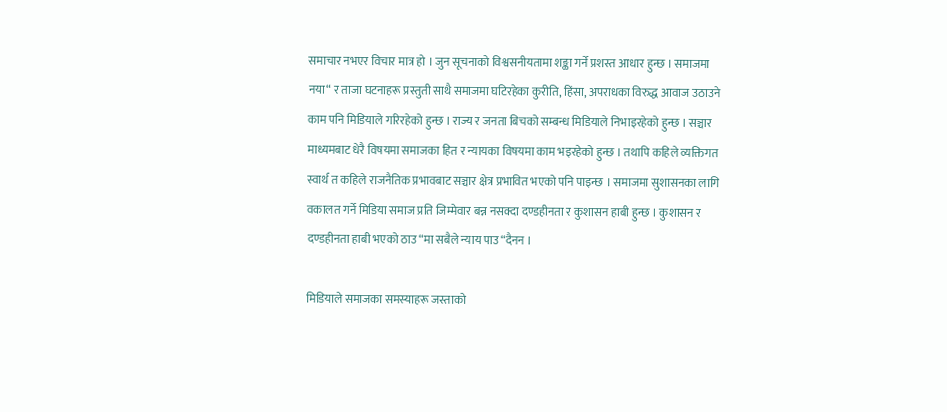समाचार नभएर विचार मात्र हो । जुन सूचनाको विश्वसनीयतामा शङ्का गर्ने प्रशस्त आधार हुन्छ । समाजमा नया“ र ताजा घटनाहरू प्रस्तुती साथै समाजमा घटिरहेका कुरीति, हिंसा, अपराधका विरुद्ध आवाज उठाउने काम पनि मिडियाले गरिरहेको हुन्छ । राज्य र जनता बिचको सम्बन्ध मिडियाले निभाइरहेको हुन्छ । सञ्चार माध्यमबाट धेरै विषयमा समाजका हित र न्यायका विषयमा काम भइरहेको हुन्छ । तथापि कहिले व्यक्तिगत स्वार्थ त कहिले राजनैतिक प्रभावबाट सञ्चार क्षेत्र प्रभावित भएको पनि पाइन्छ । समाजमा सुशासनका लागि वकालत गर्ने मिडिया समाज प्रति जिम्मेवार बन्न नसक्दा दण्डहीनता र कुशासन हाबी हुन्छ । कुशासन र दण्डहीनता हाबी भएको ठाउ“मा सबैले न्याय पाउ“दैनन ।

मिडियाले समाजका समस्याहरू जस्ताको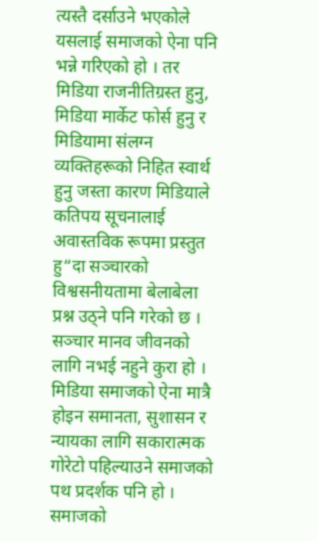त्यस्तै दर्साउने भएकोले यसलाई समाजको ऐना पनि भन्ने गरिएको हो । तर मिडिया राजनीतिग्रस्त हुनु, मिडिया मार्केट फोर्स हुनु र मिडियामा संलग्न व्यक्तिहरूको निहित स्वार्थ हुनु जस्ता कारण मिडियाले कतिपय सूचनालाई अवास्तविक रूपमा प्रस्तुत हु“दा सञ्चारको विश्वसनीयतामा बेलाबेला प्रश्न उठ्ने पनि गरेको छ । सञ्चार मानव जीवनको लागि नभई नहुने कुरा हो । मिडिया समाजको ऐना मात्रै होइन समानता, सुशासन र न्यायका लागि सकारात्मक गोरेटो पहिल्याउने समाजको पथ प्रदर्शक पनि हो । समाजको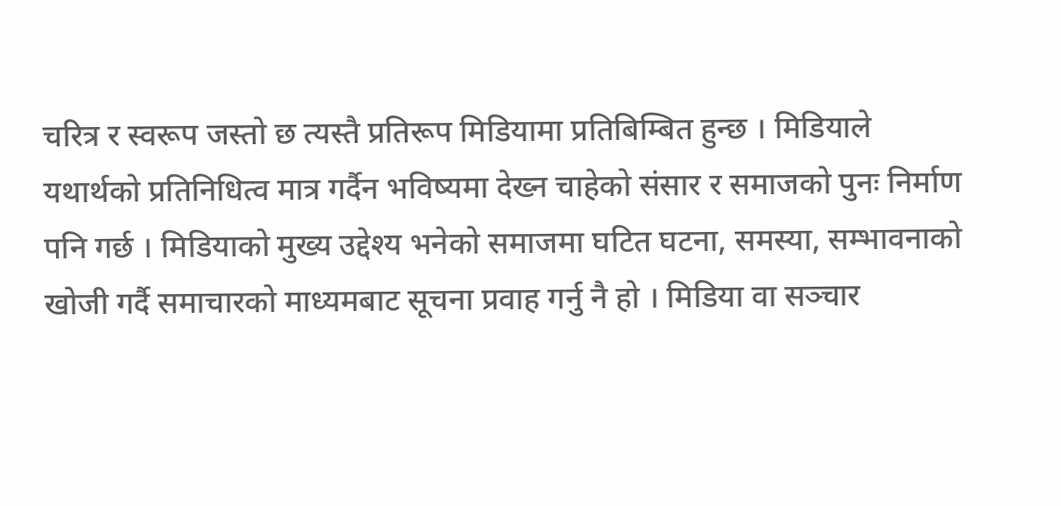चरित्र र स्वरूप जस्तो छ त्यस्तै प्रतिरूप मिडियामा प्रतिबिम्बित हुन्छ । मिडियाले यथार्थको प्रतिनिधित्व मात्र गर्दैन भविष्यमा देख्न चाहेको संसार र समाजको पुनः निर्माण पनि गर्छ । मिडियाको मुख्य उद्देश्य भनेको समाजमा घटित घटना, समस्या, सम्भावनाको खोजी गर्दै समाचारको माध्यमबाट सूचना प्रवाह गर्नु नै हो । मिडिया वा सञ्चार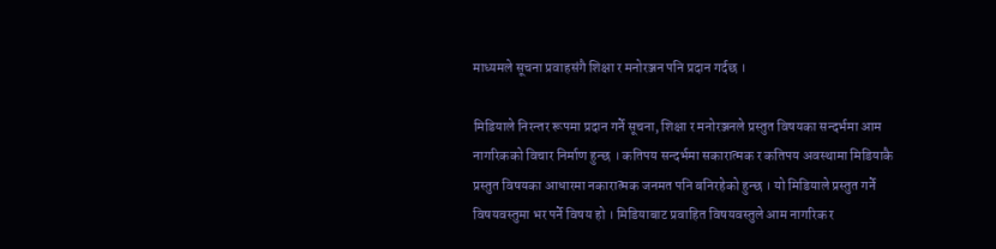माध्यमले सूचना प्रवाहसंगै शिक्षा र मनोरञ्जन पनि प्रदान गर्दछ ।

मिडियाले निरन्तर रूपमा प्रदान गर्ने सूचना, शिक्षा र मनोरञ्जनले प्रस्तुत विषयका सन्दर्भमा आम नागरिकको विचार निर्माण हुन्छ । कतिपय सन्दर्भमा सकारात्मक र कतिपय अवस्थामा मिडियाकै प्रस्तुत विषयका आधारमा नकारात्मक जनमत पनि बनिरहेको हुन्छ । यो मिडियाले प्रस्तुत गर्ने विषयवस्तुमा भर पर्ने विषय हो । मिडियाबाट प्रवाहित विषयवस्तुले आम नागरिक र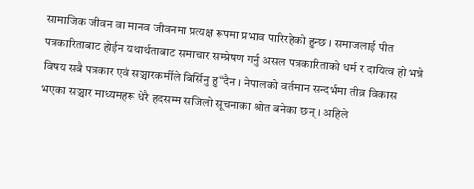सामाजिक जीवन वा मानव जीवनमा प्रत्यक्ष रूपमा प्रभाव पारिरहेको हुन्छ । समाजलाई पीत पत्रकारिताबाट होईन यथार्थताबाट समाचार सम्प्रेषण गर्नु असल पत्रकारिताको धर्म र दायित्व हो भन्ने विषय सबै पत्रकार एवं सञ्चारकर्मीले बिर्सिनु हु“दैन । नेपालको वर्तमान सन्दर्भमा तीव्र विकास भएका सञ्चार माध्यमहरू धेरै हदसम्म सजिलो सूचनाका श्रोत बनेका छन् । अहिले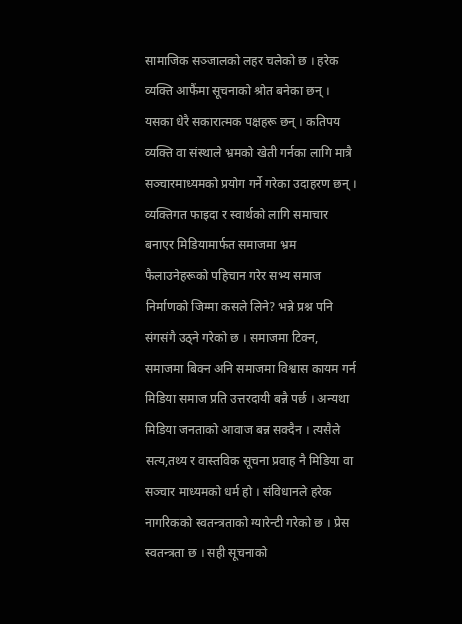सामाजिक सञ्जालको लहर चलेको छ । हरेक व्यक्ति आफैंमा सूचनाको श्रोत बनेका छन् । यसका धेरै सकारात्मक पक्षहरू छन् । कतिपय व्यक्ति वा संस्थाले भ्रमको खेती गर्नका लागि मात्रै सञ्चारमाध्यमको प्रयोग गर्ने गरेका उदाहरण छन् । व्यक्तिगत फाइदा र स्वार्थको लागि समाचार बनाएर मिडियामार्फत समाजमा भ्रम फैलाउनेहरूको पहिचान गरेर सभ्य समाज निर्माणको जिम्मा कसले लिने? भन्ने प्रश्न पनि संगसंगै उठ्ने गरेको छ । समाजमा टिक्न, समाजमा बिक्न अनि समाजमा विश्वास कायम गर्न मिडिया समाज प्रति उत्तरदायी बन्नै पर्छ । अन्यथा मिडिया जनताको आवाज बन्न सक्दैन । त्यसैले सत्य,तथ्य र वास्तविक सूचना प्रवाह नै मिडिया वा सञ्चार माध्यमको धर्म हो । संविधानले हरेक नागरिकको स्वतन्त्रताको ग्यारेन्टी गरेको छ । प्रेस स्वतन्त्रता छ । सही सूचनाको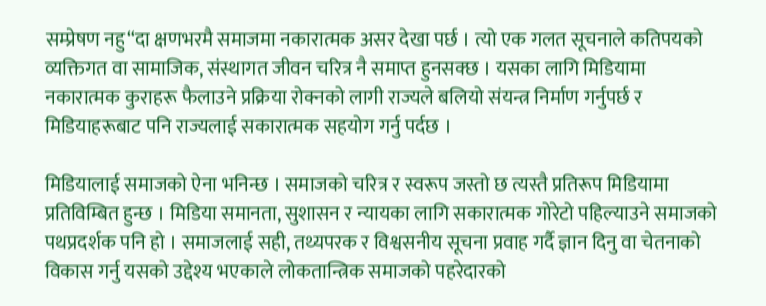सम्प्रेषण नहु“दा क्षणभरमै समाजमा नकारात्मक असर देखा पर्छ । त्यो एक गलत सूचनाले कतिपयको व्यक्तिगत वा सामाजिक, संस्थागत जीवन चरित्र नै समाप्त हुनसक्छ । यसका लागि मिडियामा नकारात्मक कुराहरू फैलाउने प्रक्रिया रोक्नको लागी राज्यले बलियो संयन्त्र निर्माण गर्नुपर्छ र मिडियाहरूबाट पनि राज्यलाई सकारात्मक सहयोग गर्नु पर्दछ ।

मिडियालाई समाजको ऐना भनिन्छ । समाजको चरित्र र स्वरूप जस्तो छ त्यस्तै प्रतिरूप मिडियामा प्रतिविम्बित हुन्छ । मिडिया समानता, सुशासन र न्यायका लागि सकारात्मक गोरेटो पहिल्याउने समाजको पथप्रदर्शक पनि हो । समाजलाई सही, तथ्यपरक र विश्वसनीय सूचना प्रवाह गर्दै ज्ञान दिनु वा चेतनाको विकास गर्नु यसको उद्देश्य भएकाले लोकतान्त्रिक समाजको पहरेदारको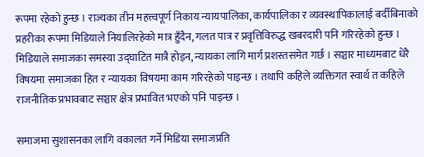रूपमा रहेको हुन्छ । राज्यका तीन महत्त्वपूर्ण निकाय न्यायपालिका, कार्यपालिका र व्यवस्थापिकालाई बर्दीबिनाको प्रहरीका रूपमा मिडियाले नियालिरहेको मात्र हुँदैन, गलत पात्र र प्रवृत्तिविरुद्ध खबरदारी पनि गरिरहेको हुन्छ । मिडियाले समाजका समस्या उद्घाटित मात्रै होइन, न्यायका लागि मार्ग प्रशस्तसमेत गर्छ । सञ्चार माध्यमबाट धेरै विषयमा समाजका हित र न्यायका विषयमा काम गरिरहेको पाइन्छ । तथापि कहिले व्यक्तिगत स्वार्थ त कहिले राजनीतिक प्रभावबाट सञ्चार क्षेत्र प्रभावित भएको पनि पाइन्छ ।

समाजमा सुशासनका लागि वकालत गर्ने मिडिया समाजप्रति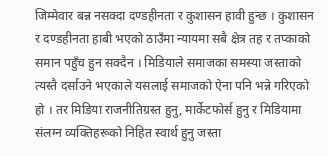जिम्मेवार बन्न नसक्दा दण्डहीनता र कुशासन हावी हुन्छ । कुशासन र दण्डहीनता हाबी भएको ठाउँमा न्यायमा सबै क्षेत्र तह र तप्काको समान पहुँच हुन सक्दैन । मिडियाले समाजका समस्या जस्ताको त्यस्तै दर्साउने भएकाले यसलाई समाजको ऐना पनि भन्ने गरिएको हो । तर मिडिया राजनीतिग्रस्त हुनु, मार्केटफोर्स हुनु र मिडियामा संलग्न व्यक्तिहरूको निहित स्वार्थ हुनु जस्ता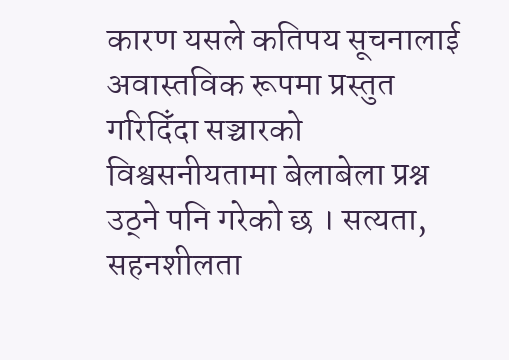कारण यसले कतिपय सूचनालाई अवास्तविक रूपमा प्रस्तुत गरिदिँदा सञ्चारको विश्वसनीयतामा बेलाबेला प्रश्न उठ्ने पनि गरेको छ । सत्यता, सहनशीलता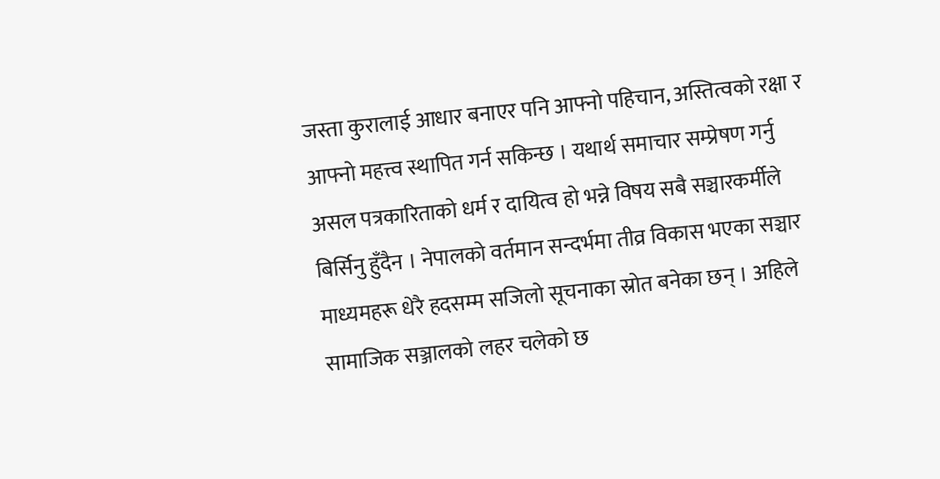जस्ता कुरालाई आधार बनाएर पनि आफ्नो पहिचान, अस्तित्वको रक्षा र आफ्नो महत्त्व स्थापित गर्न सकिन्छ । यथार्थ समाचार सम्प्रेषण गर्नु असल पत्रकारिताको धर्म र दायित्व हो भन्ने विषय सबै सञ्चारकर्मीले बिर्सिनु हुँदैन । नेपालको वर्तमान सन्दर्भमा तीव्र विकास भएका सञ्चार माध्यमहरू धेरै हदसम्म सजिलो सूचनाका स्रोत बनेका छन् । अहिले सामाजिक सञ्जालको लहर चलेको छ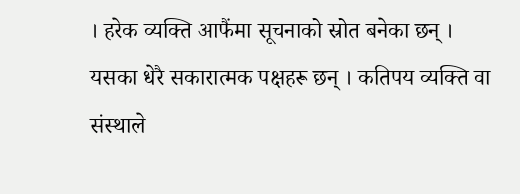। हरेक व्यक्ति आफैंमा सूचनाको स्रोत बनेका छन् । यसका धेरै सकारात्मक पक्षहरू छन् । कतिपय व्यक्ति वा संस्थाले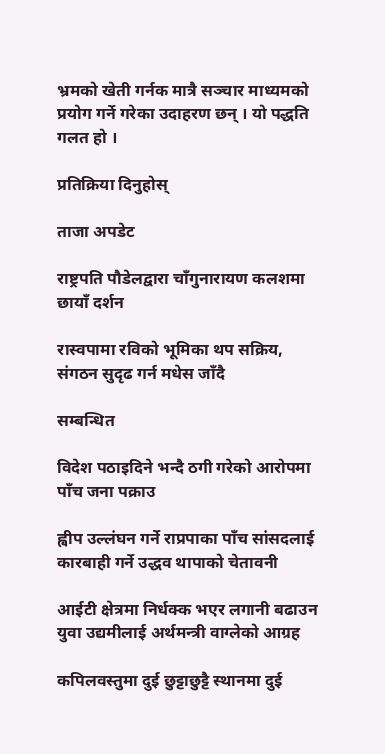भ्रमको खेती गर्नक मात्रै सञ्चार माध्यमको प्रयोग गर्ने गरेका उदाहरण छन् । यो पद्धति गलत हो ।

प्रतिक्रिया दिनुहोस्

ताजा अपडेट

राष्ट्रपति पौडेलद्वारा चाँगुनारायण कलशमा छायाँ दर्शन

रास्वपामा रविको भूमिका थप सक्रिय, संगठन सुदृढ गर्न मधेस जाँदै

सम्बन्धित

विदेश पठाइदिने भन्दै ठगी गरेको आरोपमा पाँच जना पक्राउ

ह्वीप उल्लंघन गर्ने राप्रपाका पाँच सांसदलाई कारबाही गर्ने उद्धव थापाको चेतावनी

आईटी क्षेत्रमा निर्धक्क भएर लगानी बढाउन युवा उद्यमीलाई अर्थमन्त्री वाग्लेको आग्रह

कपिलवस्तुमा दुई छुट्टाछुट्टै स्थानमा दुई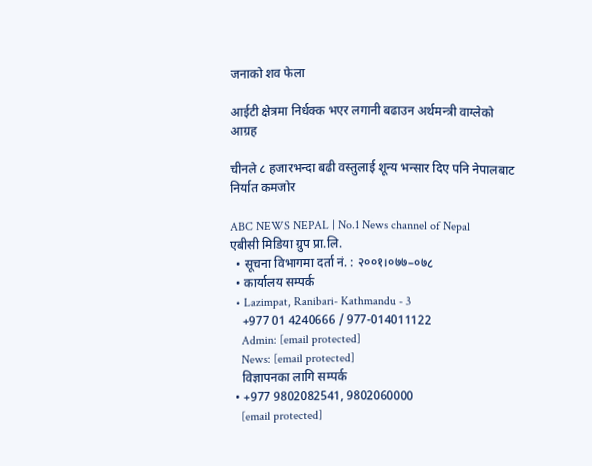जनाको शव फेला

आईटी क्षेत्रमा निर्धक्क भएर लगानी बढाउन अर्थमन्त्री वाग्लेको आग्रह

चीनले ८ हजारभन्दा बढी वस्तुलाई शून्य भन्सार दिए पनि नेपालबाट निर्यात कमजोर

ABC NEWS NEPAL | No.1 News channel of Nepal
एबीसी मिडिया ग्रुप प्रा.लि.
  • सूचना विभागमा दर्ता नं. : २००१।०७७–०७८
  • कार्यालय सम्पर्क
  • Lazimpat, Ranibari- Kathmandu - 3
    +977 01 4240666 / 977-014011122
    Admin: [email protected]
    News: [email protected]
    विज्ञापनका लागि सम्पर्क
  • +977 9802082541, 9802060000
    [email protected]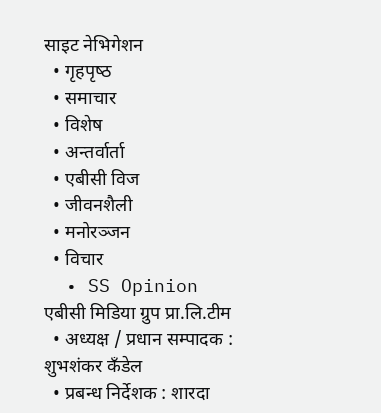साइट नेभिगेशन
  • गृहपृष्‍ठ
  • समाचार
  • विशेष
  • अन्तर्वार्ता
  • एबीसी विज
  • जीवनशैली
  • मनोरञ्जन
  • विचार
  • SS Opinion
एबीसी मिडिया ग्रुप प्रा.लि.टीम
  • अध्यक्ष / प्रधान सम्पादक : शुभशंकर कँडेल
  • प्रबन्ध निर्देशक : शारदा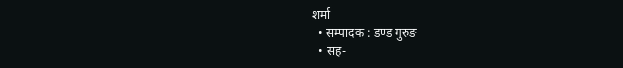शर्मा
  • सम्पादक : डण्ड गुरुङ
  • सह-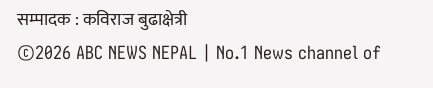सम्पादक : कविराज बुढाक्षेत्री
©2026 ABC NEWS NEPAL | No.1 News channel of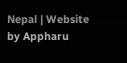Nepal | Website by Appharu